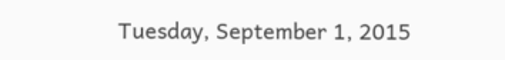Tuesday, September 1, 2015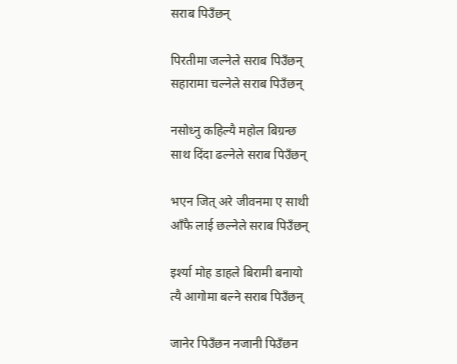सराब पिउँछन्

पिरतीमा जल्नेले सराब पिउँछन्
सहारामा चल्नेले सराब पिउँछन्

नसोध्नु कहिल्यै महोल बिग्रन्छ
साथ दिंदा ढल्नेले सराब पिउँछन्

भएन जित् अरे जीवनमा ए साथी
आँफै लाई छल्नेले सराब पिउँछन्

इर्श्या मोह डाहले बिरामी बनायो
त्यै आगोमा बल्ने सराब पिउँछन्

जानेर पिउँछन नजानी पिउँछन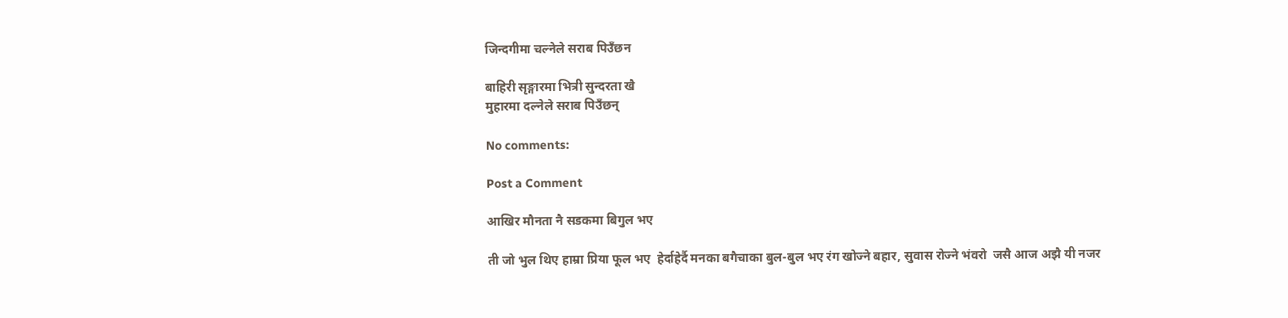जिन्दगीमा चल्नेले सराब पिउँछन

बाहिरी सृङ्गारमा भित्री सुन्दरता खै
मुहारमा दल्नेले सराब पिउँछन्

No comments:

Post a Comment

आखिर मौनता नै सडकमा बिगुल भए

ती जो भुल थिए हाम्रा प्रिया फूल भए  हेर्दाहेर्दै मनका बगैचाका बुल-बुल भए रंग खोज्ने बहार, सुवास रोज्ने भंवरो  जसै आज अझै यी नजर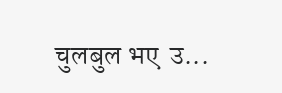चुलबुल भए  उ...